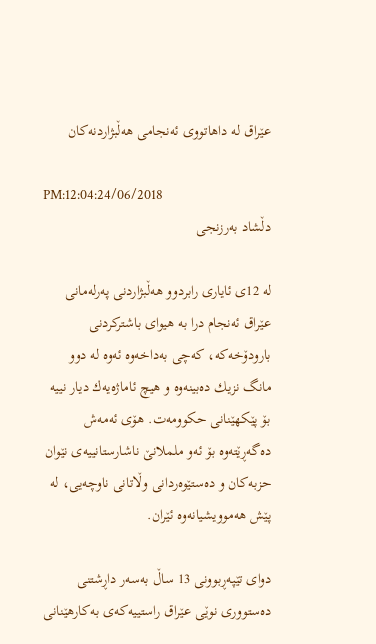عێراق له‌ داهاتووی ئه‌نجامی هه‌ڵبژاردنه‌كان

PM:12:04:24/06/2018
دڵشاد به‌رزنجی

له‌ 12ی ئایاری رابردوو هه‌ڵبژاردنی په‌رله‌مانی عێراق ئه‌نجام درا به‌ هیوای باشتركردنی بارودۆخه‌كه‌، كه‌چی به‌داخه‌وه‌ ئه‌وه‌ له‌ دوو مانگ نزیك ده‌بینه‌وه‌ و هیچ ئاماژه‌یه‌ك دیار نییه‌ بۆ پێكهێنانی حكوومه‌ت. هۆی ئه‌مه‌ش ده‌گه‌ڕێته‌وه‌ بۆ ئه‌و ململانێ ناشارستانییه‌ی نێوان حزبه‌كان و ده‌ستێوه‌ردانی وڵاتانی ناوچه‌یی، له‌ پێش هه‌موویشیانه‌وه‌ ئێران.

دوای تێپه‌ڕبوونی 13 ساڵ ‌به‌سه‌ر داڕشتنی ده‌ستووری نوێی عێراق راستییه‌كه‌ی به‌كارهێنانی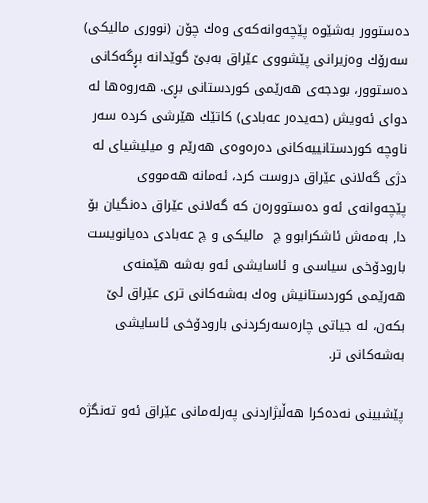ده‌ستوور به‌شێوه‌ پێچه‌وانه‌كه‌ی وه‌ك چۆن (نووری مالیكی) سه‌رۆك وه‌زیرانی پێشووی عێراق به‌بێ گوێدانه‌ بڕگه‌كانی ده‌ستوور، بودجه‌ی هه‌رێمی كوردستانی بڕی. هه‌روه‌ها له‌ دوای ئه‌ویش (حه‌یده‌ر عه‌بادی) كاتێك هێرشی كرده‌ سه‌ر ناوچه‌ كوردستانییه‌كانی ده‌ره‌وه‌ی هه‌رێم و میلیشیای له‌ دژی گه‌لانی عێراق دروست كرد، ئه‌مانه‌ هه‌مووی پێچه‌وانه‌ی ئه‌و ده‌ستووره‌ن كه‌ گه‌لانی عێراق ده‌نگیان بۆ دا, به‌مه‌ش ئاشكرابوو چ  مالیكی و چ عه‌بادی ده‌یانویست بارودۆخی سیاسی و ئاسایشی ئه‌و به‌شه‌ هێمنه‌ی هه‌رێمی كوردستانیش وه‌ك به‌شه‌كانی تری عێراق لێ بكه‌ن، له‌ جیاتی چاره‌سه‌ركردنی بارودۆخی ئاسایشی به‌شه‌كانی تر.

پێشبینی نه‌ده‌كرا هه‌ڵبژاردنی په‌رله‌مانی عێراق ئه‌و ته‌نگژه‌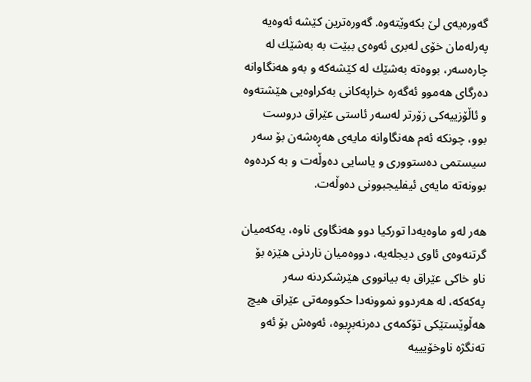گه‌وره‌یه‌ی لێ بكه‌وێته‌وه‌. گه‌وره‌ترین كێشه‌ ئه‌وه‌یه‌ په‌رله‌مان خۆی له‌بری ئه‌وه‌ی ببێت به‌ به‌شێك له‌ چاره‌سه‌ر، بووه‌ته‌ به‌شێك له‌ كێشه‌كه‌ و به‌و هه‌نگاوانه‌ ده‌رگای هه‌موو ئه‌گه‌ره‌ خراپه‌كانی به‌كراوه‌یی هێشته‌وه‌ و ئاڵۆزییه‌كی زۆرتر له‌سه‌ر ئاستی عێراق دروست بوو، چونكه‌ ئه‌م هه‌نگاوانه‌ مایه‌ی هه‌ڕه‌شه‌ن بۆ سه‌ر سیستمی ده‌ستووری ‌و یاسایی ده‌وڵه‌ت و به‌ كرده‌وه‌ بوونه‌ته‌ مایه‌ی ئیفلیجبوونی ده‌وڵه‌ت.

هه‌ر له‌و ماوه‌یه‌دا توركیا دوو هه‌نگاوی ناوه‌، یه‌كه‌میان گرتنه‌وه‌ی ئاوی دیجله‌یه‌، دووه‌میان ناردنی هێزه‌ بۆ ناو خاكی عێراق به‌ بیانووی هێرشكردنه‌ سه‌ر په‌كه‌كه‌، ‌له‌ هه‌ردوو نموونه‌دا حكوومه‌تی عێراق هیچ هه‌ڵوێستێكی تۆكمه‌ی ده‌رنه‌بڕیوه‌، ئه‌وه‌ش بۆ ئه‌و ته‌نگژه‌ ناوخۆیییه‌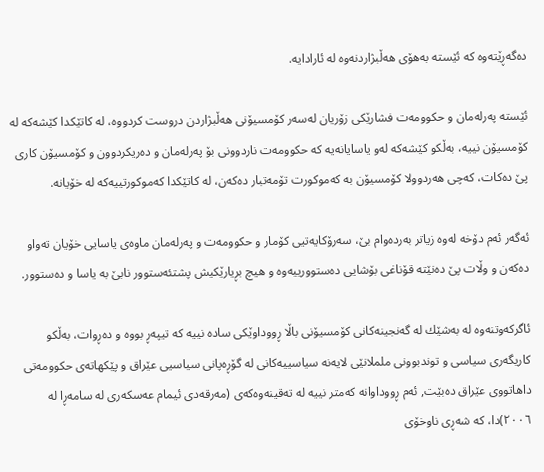ده‌گه‌ڕێته‌وه‌ كه‌ ئێسته‌ به‌هۆی هه‌ڵبژاردنه‌وه‌ له‌ ئارادایه‌.

ئێسته‌ په‌رله‌مان و حكوومه‌ت فشارێكی زۆریان له‌سه‌ر كۆمسیۆنی هه‌ڵبژاردن دروست كردووه‌، له‌ كاتێكدا كێشه‌كه‌ له‌ كۆمسیۆن نییه‌، به‌ڵكو كێشه‌كه‌ له‌و یاسایانه‌یه‌ كه‌ حكوومه‌ت ناردوونی بۆ په‌رله‌مان و ده‌ریكردوون و كۆمسیۆن كاری پێ ده‌كات، كه‌چی هه‌ردوولا كۆمسیۆن به‌ كه‌موكورت تۆمه‌تبار ده‌كه‌ن، له‌ كاتێكدا كه‌موكورتییه‌كه‌ له‌ خۆیانه‌.

ئه‌گه‌ر ئه‌م دۆخه‌ له‌وه‌ زیاتر به‌رده‌وام بێ، سه‌رۆكایه‌تیی كۆمار ‌و حكوومه‌ت و په‌رله‌مان ماوه‌ی یاسایی خۆیان ته‌واو ده‌كه‌ن ‌و وڵات پێ ده‌نێته‌ قۆناغی بۆشایی ده‌ستوورییه‌وه‌ و هیچ بڕیارێكیش پشتئه‌ستوور نابێ به‌ یاسا‌ و ده‌ستوور.

ئاگركه‌وتنه‌وه‌ له‌ به‌شێك له‌ گه‌نجینه‌كانی كۆمسیۆنی باڵا ڕووداوێكی ساده‌ نییه‌ كه‌ تیپه‌ڕ بووه‌ و ده‌ڕوات، به‌ڵكو كاریگه‌ری سیاسی و توندبوونی ململانێی لایه‌نه‌ سیاسییه‌كانی له‌ گۆڕه‌پانی سیاسیی عێراق و پێكهاته‌ی حكوومه‌تی داهاتووی عێراق ده‌بێت, ئه‌م ڕووداوانه‌ كه‌متر نییه‌ له‌ ته‌قینه‌وه‌كه‌ی (مه‌رقه‌دی ئیمام عه‌سكه‌ری له‌ سامه‌ڕا له‌ ٢٠٠٦)دا، كه‌ شه‌ڕی ناوخۆی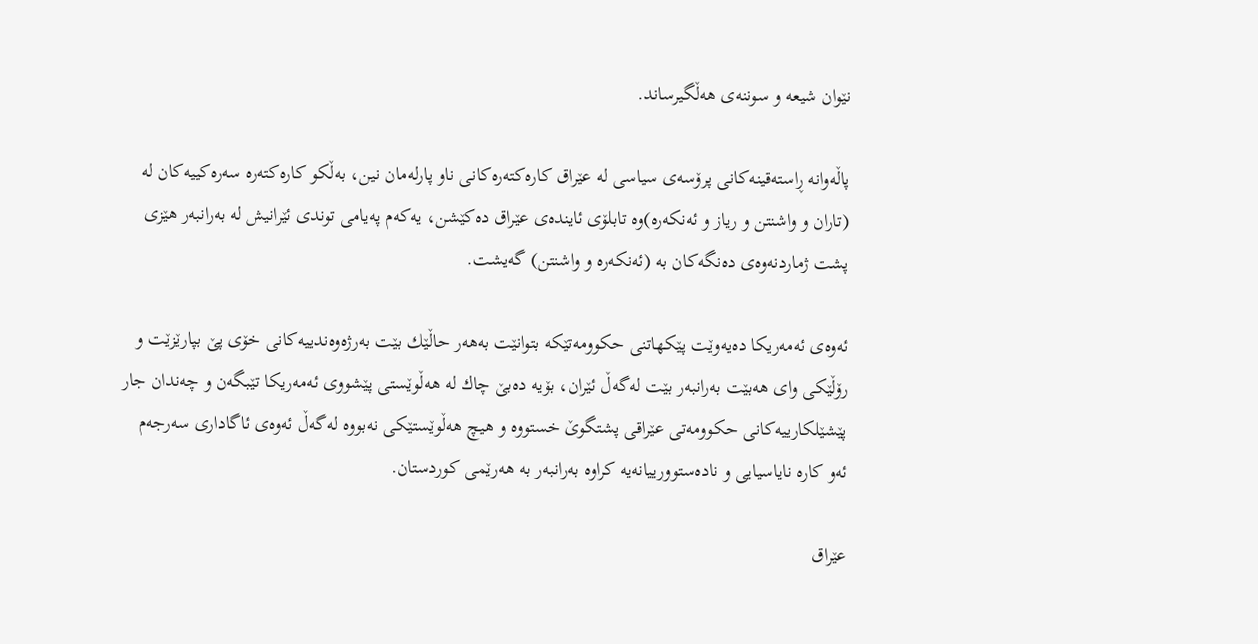نێوان شیعه‌ و سوننه‌ی هه‌ڵگیرساند.

پاڵه‌وانه‌ ڕاسته‌قینه‌كانی پرۆسه‌ی سیاسی له‌ عێراق كاره‌كته‌ره‌كانی ناو پارله‌مان نین، به‌ڵكو كاره‌كته‌ره‌ سه‌ره‌كییه‌كان له‌ (تاران و واشنتن و ریاز و ئه‌نكه‌ره‌)وه‌ تابلۆی ئاینده‌ی عێراق ده‌كێشن، یه‌كه‌م په‌یامی توندی ئێرانیش له‌ به‌رانبه‌ر هێزی پشت ژماردنه‌وه‌ی ده‌نگه‌كان به‌ (ئه‌نكه‌ره‌ و واشنتن) گه‌یشت.

ئه‌وه‌ی ئه‌مه‌ریكا ده‌یه‌وێت پێكهاتنی حكوومه‌تێكه‌ بتوانێت به‌هه‌ر حاڵێك بێت به‌رژه‌وه‌ندییه‌كانی خۆی پێ بپارێزێت و رۆڵێكی وای هه‌بێت به‌رانبه‌ر بێت له‌گه‌ڵ ئێران، بۆیه‌ ده‌بێ چاك له‌ هه‌ڵوێستی پێشووی ئه‌مه‌ریكا تێبگه‌ن و چه‌ندان جار پێشێلكارییه‌كانی حكوومه‌تی عێراقی پشتگوێ خستووه‌ و هیچ هه‌ڵوێستێكی نه‌بووه‌ له‌گه‌ڵ ئه‌وه‌ی ئاگاداری سه‌رجه‌م ئه‌و كاره‌ نایاسیایی و ناده‌ستوورییانه‌یه‌ كراوه‌ به‌رانبه‌ر به‌ هه‌رێمی كوردستان.

عێراق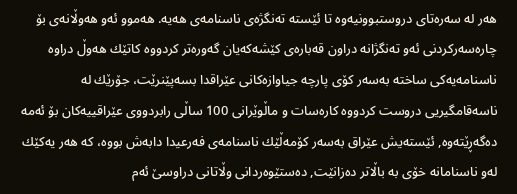هه‌ر له‌ سه‌ره‌تای دروستبوونیه‌وه‌ تا ئێسته‌ ته‌نگژه‌ی ناسنامه‌ی هه‌یه‌. هه‌موو ئه‌و هه‌وڵانه‌ی بۆ چاره‌سه‌ركردنی ئه‌و ته‌نگژانه‌ دراون قه‌باره‌ی كێشه‌كه‌یان گه‌وره‌تر كردووه‌ كاتێك هه‌وڵ دراوه‌ ناسنامه‌یه‌كی ساخته‌ به‌سه‌ر كۆی پارچه‌ جیاوازه‌كانی عێراقدا بسه‌پێنرێت، جۆرێك له‌ ناسه‌قامگیریی دروست كردووه‌ كاره‌سات و ماڵوێرانی 100 ساڵی رابردووی عێراقییه‌كان بۆ ئه‌مه‌ ده‌گه‌ڕێته‌وه‌, ئێسته‌یش عێراق به‌سه‌ر كۆمه‌ڵێك ناسنامه‌ی فه‌رعیدا دابه‌ش بووه‌، كه‌ هه‌ر یه‌كێك له‌و ناسنامانه‌ خۆی به‌ باڵاتر ده‌زانێت, ده‌ستێوه‌ردانی وڵاتانی دراوسێ ئه‌م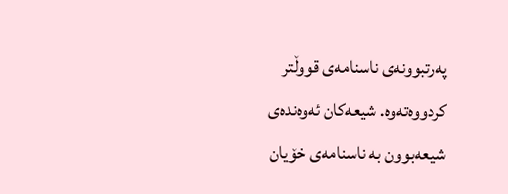په‌رتبوونه‌ی ناسنامه‌ی قووڵتر كردووه‌ته‌وه‌. شیعه‌كان ئه‌وه‌نده‌ی شیعه‌بوون به‌ ناسنامه‌ی خۆیان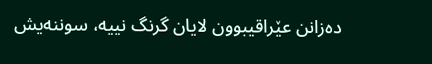ده‌زانن عێراقیبوون لایان گرنگ نییه‌، سوننه‌یش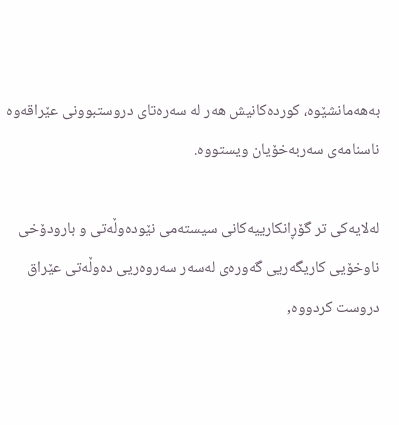به‌‌هه‌مانشێوه‌، كورده‌كانیش هه‌ر له‌ سه‌ره‌تای دروستبوونی عێراقه‌وه‌ ناسنامه‌ی سه‌ربه‌خۆیان ویستووه‌.

له‌لایه‌كی تر گۆڕانكارییه‌كانی سیسته‌می نێوده‌وڵه‌تی و بارودۆخی ناوخۆیی كاریگه‌ریی گه‌وره‌ی له‌سه‌ر سه‌روه‌ریی ده‌وڵه‌تی عێراق دروست كردووه‌,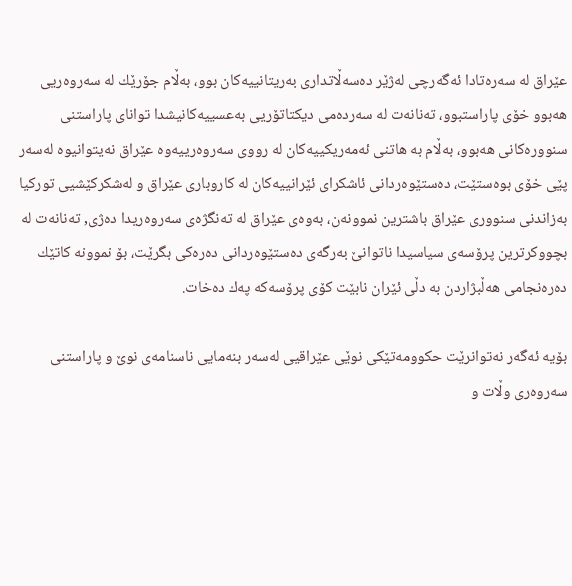عێراق له‌ سه‌ره‌تادا ئه‌گه‌رچی له‌ژێر ده‌سه‌ڵاتداری به‌ریتانییه‌كان بوو، به‌ڵام جۆرێك له‌ سه‌روه‌ریی هه‌بوو خۆی پاراستبوو، ته‌نانه‌ت له‌ سه‌رده‌می دیكتاتۆریی به‌عسییه‌كانیشدا توانای پاراستنی سنووره‌كانی هه‌بوو، به‌ڵام به‌ هاتنی ئه‌مه‌ریكییه‌كان له‌ رووی سه‌روه‌رییه‌وه‌ عێراق نه‌یتوانیوه‌ له‌سه‌ر پێی خۆی بوه‌ستێت، ده‌ستێوه‌ردانی ئاشكرای ئێرانییه‌كان له‌ كاروباری عێراق و له‌شكركێشیی توركیا به‌زاندنی سنووری عێراق باشترین نموونه‌ن، به‌وه‌ی عێراق له‌ ته‌نگژه‌ی سه‌روه‌ریدا ده‌ژی, ته‌نانه‌ت له‌ بچووكرترین پرۆسه‌ی سیاسیدا ناتوانێ به‌رگه‌ی ده‌ستێوه‌ردانی ده‌ره‌كی بگرێت، بۆ نموونه‌‌ كاتێك ده‌ره‌نجامی هه‌ڵبژاردن به‌ ‌دڵی ئێران نابێت كۆی پرۆسه‌كه‌ په‌ك ده‌خات.

بۆیه‌ ئه‌گه‌ر نه‌توانرێت حكوومه‌تێكی نوێی عێراقیی له‌سه‌ر بنه‌مایی ناسنامه‌ی نوێ و پاراستنی سه‌روه‌ری وڵات و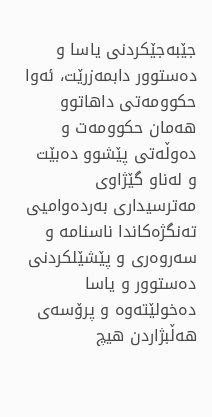جێبه‌جێكردنی یاسا و ده‌ستوور دابمه‌زرێت، ئه‌وا حكوومه‌تی داهاتوو هه‌مان حكوومه‌ت و ده‌‌وڵه‌تی پێشوو ده‌بێت و له‌ناو گێژاوی مه‌ترسیداری به‌رده‌وامیی ته‌نگژه‌كاندا ناسنامه‌ و سه‌روه‌ری و پێشێلكردنی ده‌ستوور و یاسا ده‌خولێته‌وه‌ و پرۆسه‌ی هه‌ڵبژاردن هیچ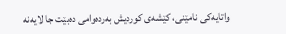واتایه‌كی نامێنی، كێشه‌ی كوردیش به‌رده‌وامی ده‌بێت جا لایه‌نه‌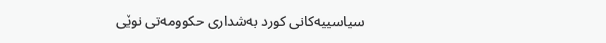سیاسییه‌كانی كورد به‌شداری حكوومه‌تی نوێی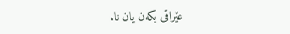عێراقی بكه‌ن یان نا.